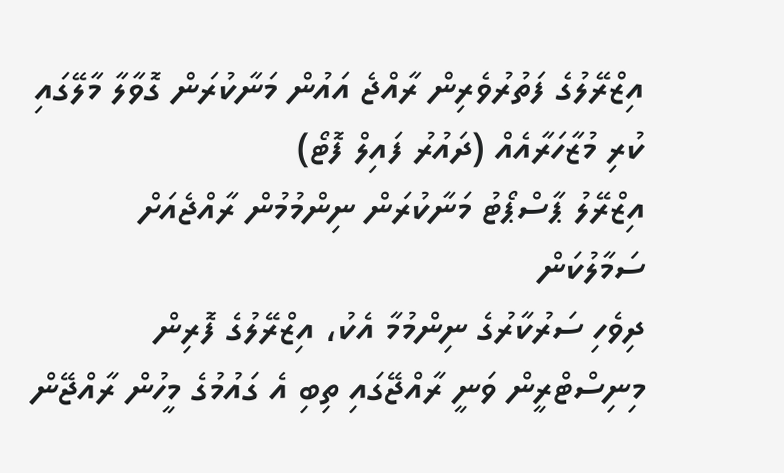އިޒްރޭލުގެ ފަތުރުވެރިން ރާއްޖެ އައުން މަނާކުރަން ގޮވާލާ މާލޭގައި ކުރި މުޒާހަރާއެއް (ދައުރު ފައިލް ފޮޓޯ)
އިޒްރޭލު ޕާސްޕޯޓު މަނާކުރަން ނިންމުމުން ރާއްޖެއަށް ސަމާލުކަން
ދިވެހި ސަރުކާރުގެ ނިންމުމާ އެކު، އިޒްރޭލުގެ ފޮރިން މިނިސްޓްރީން ވަނީ ރާއްޖޭގައި ތިބި އެ ގައުމުގެ މީހުން ރާއްޖޭން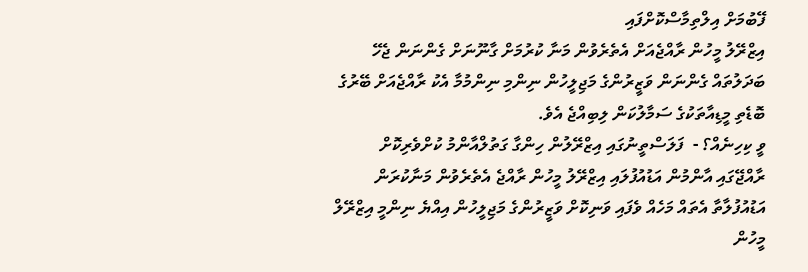ފޭބުމަށް އިލްތިމާސްކޮށްފައި
އިޒްރޭލު މީހުން ރާއްޖެއަށް އެތެރެވުން މަނާ ކުރުމަށް ގާނޫނަށް ގެންނަން ޖެހޭ ބަދަލުތައް ގެންނަން ވަޒީރުންގެ މަޖިލީހުން ނިންމި ނިންމުމާ އެކު ރާއްޖެއަށް ބޭރުގެ ބޮޑެތި މީޑިއާތަކުގެ ސަމާލުކަން ލިބިއްޖެ އެވެ.
ވީ ކިހިނެއް؟ -  ފަލަސްތީނުގައި އިޒްރޭލުން ހިންގާ ގަތުލްއާންމު ކުށްވެރިކޮށް ރާއްޖޭގައި އާންމުން އަޑުއުފުލައި އިޒްރޭލު މީހުން ރާއްޖެ އެތެރެވުން މަނާކުރަން އަޑުއުފުލާތާ އެތައް މަހެއް ވެފައި ވަނިކޮށް ވަޒީރުންގެ މަޖިލީހުން އިއްޔެ ނިންމީ އިޒްރޭލް މީހުން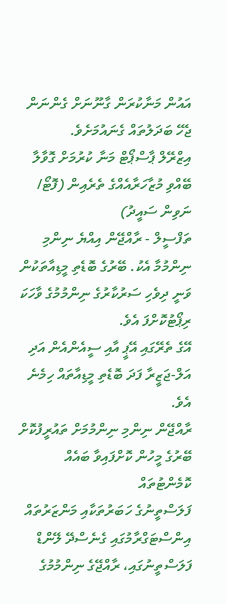އައުން މަނާކުރަން ގާނޫނަށް ގެންނަން ޖެހޭ ބަދަލުތައް ގެނައުމަށެވެ.
އިޒްރޭލް ޕާސްޕޯޓް މަނާ ކުރުމަށް ގޮވާލާ ބޭއްވި މުޒާހަރާއެއްގެ ތެރެއިން (ފޮޓޯ/ ނަވިން ސައީދު)
ތަފްސީލް - ރާއްޖޭން އިއްޔެ ނިންމި ނިންމުމާ އެކު. ބޭރުގެ ބޮޑެތި މީޑިއާތަކުން ވަނީ ދިވެހި ސަރުކާރުގެ ނިންމުމުގެ ވާހަކަ ރިޕޯޓުކޮށްފަ އެވެ.
އޭގެ ތެރޭގައި އޭޕީ އާއި ސީއެންއެން އަދި އަލް-ޖަޒީރާ ފަދަ ބޮޑެތި މީޑިއާތައް ހިމެނެ އެވެ.
ރާއްޖޭން ނިންމި ނިންމުމަށް ތައުރީފުކޮށް ބޭރުގެ މީހުން ކޮށްފައިވާ ބައެއް ކޮމެންޓުތައް
ފަލަސްތީނުގެ ހަބަރުތަކާއި މަންޒަރުތައް އިންސްޓަގްރާމުގައި ގެނެސްދޭ ލޭންޑް ފަލަސްތީނުގައި، ރާއްޖޭގެ ނިންމުމުގެ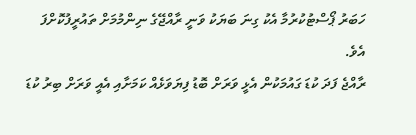ހަބަރު ޕޯސްޓުކުރުމާ އެކު ގިނަ ބަޔަކު ވަނީ ރާއްޖޭގެ ނިންމުމަށް ތައުރީފުކޮށްފަ އެވެ.
ރާއްޖެ ފަދަ ކުޑަ ގައުމަކުން އެޅީ ވަރަށް ބޮޑު ފިޔަވަޅެއް ކަމަށާއި އެއީ ވަރަށް ބިރު ކުޑަ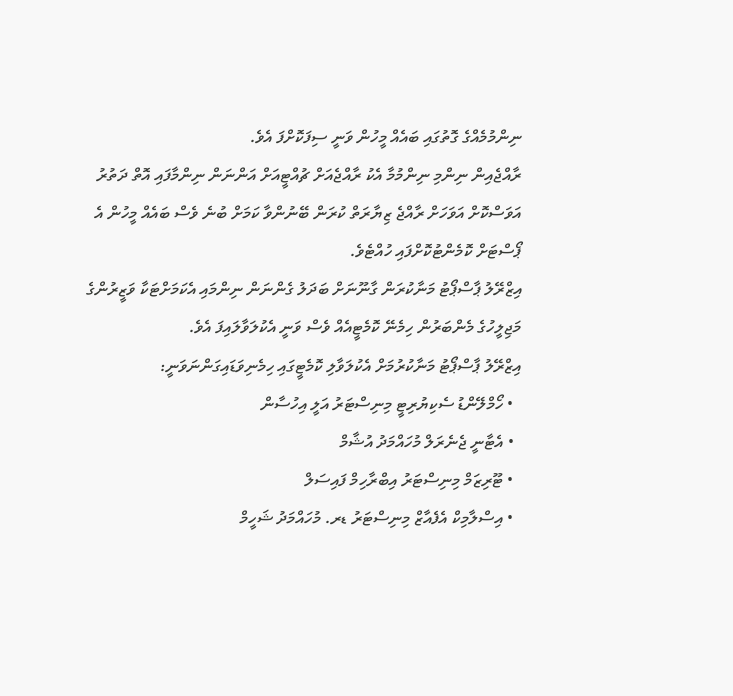ނިންމުމެއްގެ ގޮތުގައި ބައެއް މީހުން ވަނީ ސިފަކޮށްފަ އެވެ.
ރާއްޖެއިން ނިންމި ނިންމުމާ އެކު ރާއްޖެއަށް ޗުއްޓީއަށް އަންނަން ނިންމާފައި އޮތް ދަތުރު އަވަސްކޮށް އަވަހަށް ރާއްޖެ ޒިޔާރަތް ކުރަން ބޭނުންވާ ކަމަށް ބުނެ ވެސް ބައެއް މީހުން އެ ޕޯސްޓަށް ކޮމެންޓުކޮށްފައި ހުއްޓެވެ.
އިޒްރޭލު ޕާސްޕޯޓު މަނާކުރަން ގާނޫނަށް ބަދަލު ގެންނަން ނިންމައި އެކަމަށްޓަކާ ވަޒީރުންގެ މަޖިލީހުގެ މެންބަރުން ހިމެނޭ ކޮމެޓީއެއް ވެސް ވަނީ އެކުލަވާލައިފަ އެވެ.
އިޒްރޭލު ޕާސްޕޯޓު މަނާކުރުމަށް އެކުލަވާލި ކޮމެޓީގައި ހިމެނިވަޑައިގަންނަވަނީ:
  • ހޯމްލޭންޑު ސެކިޔުރިޓީ މިނިސްޓަރު އަލީ އިހުސާން
  • އެޓާނީ ޖެނެރަލް މުހައްމަދު އުޝާމް
  • ޓޫރިޒަމް މިނިސްޓަރު އިބްރާހިމް ފައިސަލް
  • އިސްލާމިކް އެފެއާޒް މިނިސްޓަރު ޑރ. މުހައްމަދު ޝަހީމް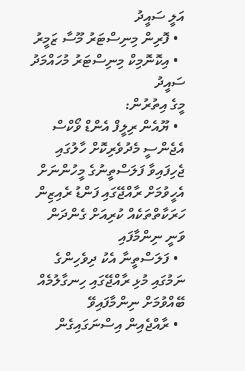އަލީ ސައީދު
  • ފޮރިން މިނިސްޓަރު މޫސާ ޒަމީރު
  • އިކޮނޮމިކް މިނިސްޓަރު މުހައްމަދު ސައީދު
މީގެ އިތުރުން:
  • ޔޫއެން ރިލީފް އެންޑް ވޯކްސް އެޖެންސީ މެދުވެރިކޮށް ހާލުގައި ޖެހިފައިވާ ފަލަސްތީނުގެ މީހުންނަށް އެހީވުމަށް ރާއްޖޭގައި ފަންޑު ރެއިޒިން ހަރަކާތްތަކެއް ކުރިއަށް ގެންދަން ވަނީ ނިންމާފައި
  • ފަލަސްތީނާ އެކު ދިވެހިންގެ ނަމުގައި މުޅި ރާއްޖޭގައި ހިނގާލުމެއް ބޭއްވުމަށް ނިންމާފައިވޭ
  • ރާއްޖެއިން އިސްނަގައިގެން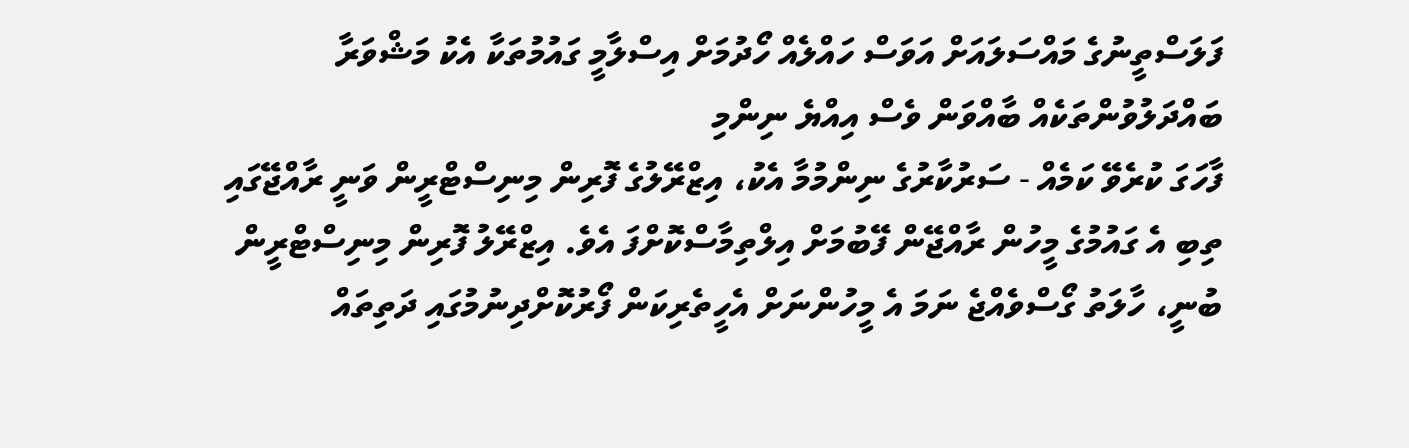ފަލަސްތީނުގެ މައްސަލައަށް އަވަސް ހައްލެއް ހޯދުމަށް އިސްލާމީ ގައުމުތަކާ އެކު މަޝްވަރާ ބައްދަލުވުންތަކެއް ބާއްވަން ވެސް އިއްޔެ ނިންމި
ފާހަގަ ކުރެވޭ ކަމެއް - ސަރުކާރުގެ ނިންމުމާ އެކު، އިޒްރޭލުގެ ފޮރިން މިނިސްޓްރީން ވަނީ ރާއްޖޭގައި ތިބި އެ ގައުމުގެ މީހުން ރާއްޖޭން ފޭބުމަށް އިލްތިމާސްކޮށްފަ އެވެ. އިޒްރޭލު ފޮރިން މިނިސްޓްރީން ބުނީ، ހާލަތު ގޯސްވެއްޖެ ނަމަ އެ މީހުންނަށް އެހީތެރިކަން ފޯރުކޮށްދިނުމުގައި ދަތިތައް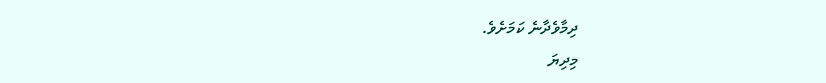ދިމާވެދާނެ ކަމަށެވެ.
މިދިޔަ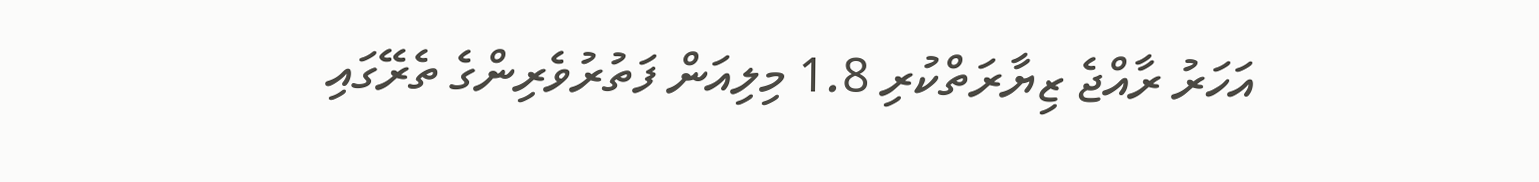އަހަރު ރާއްޖެ ޒިޔާރަތްކުރި 1.8 މިލިއަން ފަތުރުވެރިންގެ ތެރޭގައި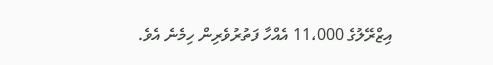އިޒްރޭލުގެ 11،000 އެއްހާ ފަތުރުވެރިން ހިމެނެ އެވެ.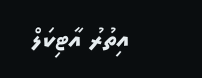އިތުރު އާޓިކަލް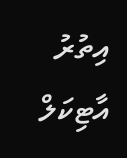އިތުރު އާޓިކަލް